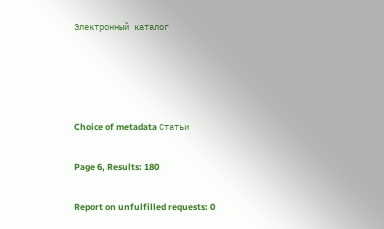Электронный каталог




Choice of metadata Статьи

Page 6, Results: 180

Report on unfulfilled requests: 0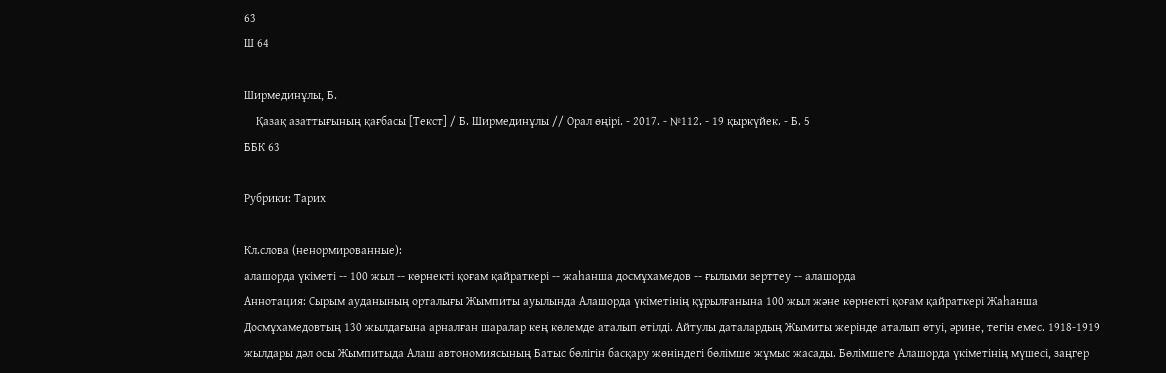63
Ш 64

Ширмединұлы, Б.
    Қазақ азаттығының қағбасы [Текст] / Б. Ширмединұлы // Орал өңірі. - 2017. - №112. - 19 қыркүйек. - Б. 5
ББК 63

Рубрики: Тарих

Кл.слова (ненормированные):
алашорда үкіметі -- 100 жыл -- көрнекті қоғам қайраткері -- жаһанша досмұхамедов -- ғылыми зерттеу -- алашорда
Аннотация: Сырым ауданының орталығы Жымпиты ауылында Алашорда үкіметінің құрылғанына 100 жыл және көрнекті қоғам қайраткері Жаһанша Досмұхамедовтың 130 жылдағына арналған шаралар кең көлемде аталып өтілді. Айтулы даталардың Жымиты жерінде аталып өтуі, әрине, тегін емес. 1918-1919 жылдары дәл осы Жымпитыда Алаш автономиясының Батыс бөлігін басқару жөніндегі бөлімше жұмыс жасады. Бөлімшеге Алашорда үкіметінің мүшесі, заңгер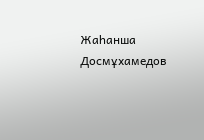Жаһанша Досмұхамедов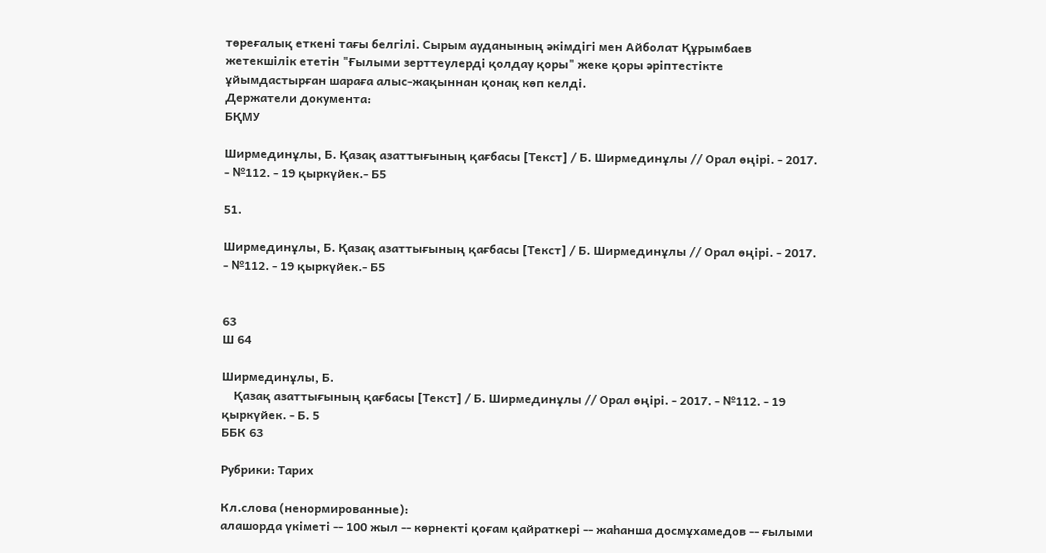төреғалық еткені тағы белгілі. Сырым ауданының әкімдігі мен Айболат Құрымбаев жетекшілік ететін "Ғылыми зерттеулерді қолдау қоры" жеке қоры әріптестікте ұйымдастырған шараға алыс-жақыннан қонақ көп келді.
Держатели документа:
БҚМУ

Ширмединұлы, Б. Қазақ азаттығының қағбасы [Текст] / Б. Ширмединұлы // Орал өңірі. - 2017. - №112. - 19 қыркүйек.- Б5

51.

Ширмединұлы, Б. Қазақ азаттығының қағбасы [Текст] / Б. Ширмединұлы // Орал өңірі. - 2017. - №112. - 19 қыркүйек.- Б5


63
Ш 64

Ширмединұлы, Б.
    Қазақ азаттығының қағбасы [Текст] / Б. Ширмединұлы // Орал өңірі. - 2017. - №112. - 19 қыркүйек. - Б. 5
ББК 63

Рубрики: Тарих

Кл.слова (ненормированные):
алашорда үкіметі -- 100 жыл -- көрнекті қоғам қайраткері -- жаһанша досмұхамедов -- ғылыми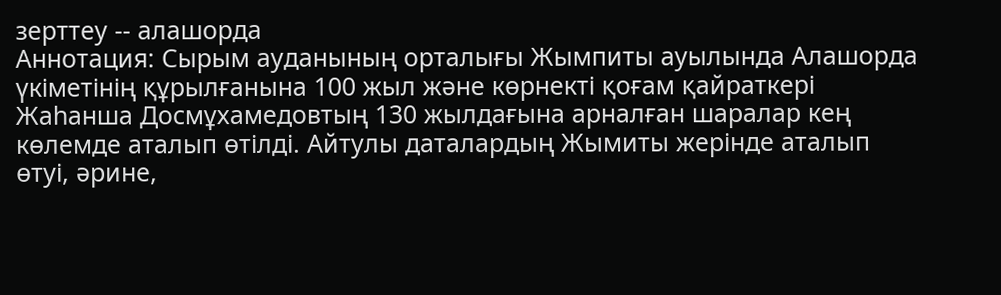зерттеу -- алашорда
Аннотация: Сырым ауданының орталығы Жымпиты ауылында Алашорда үкіметінің құрылғанына 100 жыл және көрнекті қоғам қайраткері Жаһанша Досмұхамедовтың 130 жылдағына арналған шаралар кең көлемде аталып өтілді. Айтулы даталардың Жымиты жерінде аталып өтуі, әрине,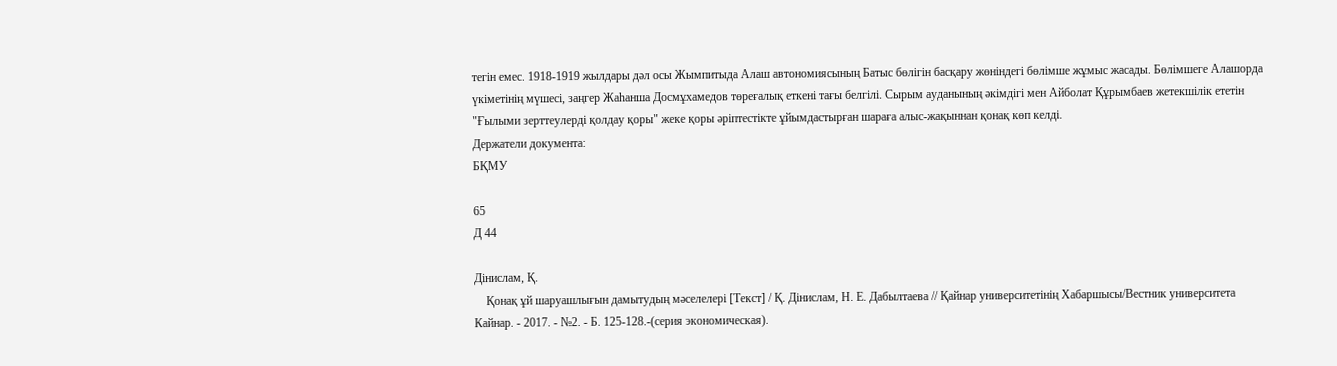тегін емес. 1918-1919 жылдары дәл осы Жымпитыда Алаш автономиясының Батыс бөлігін басқару жөніндегі бөлімше жұмыс жасады. Бөлімшеге Алашорда үкіметінің мүшесі, заңгер Жаһанша Досмұхамедов төреғалық еткені тағы белгілі. Сырым ауданының әкімдігі мен Айболат Құрымбаев жетекшілік ететін "Ғылыми зерттеулерді қолдау қоры" жеке қоры әріптестікте ұйымдастырған шараға алыс-жақыннан қонақ көп келді.
Держатели документа:
БҚМУ

65
Д 44

Дінислам, Қ.
    Қонақ ұй шаруашлығын дамытудың мәселелері [Текст] / Қ. Дінислам, Н. Е. Дабылтаева // Қайнар университетінің Хабаршысы/Вестник университета Кайнар. - 2017. - №2. - Б. 125-128.-(серия экономическая).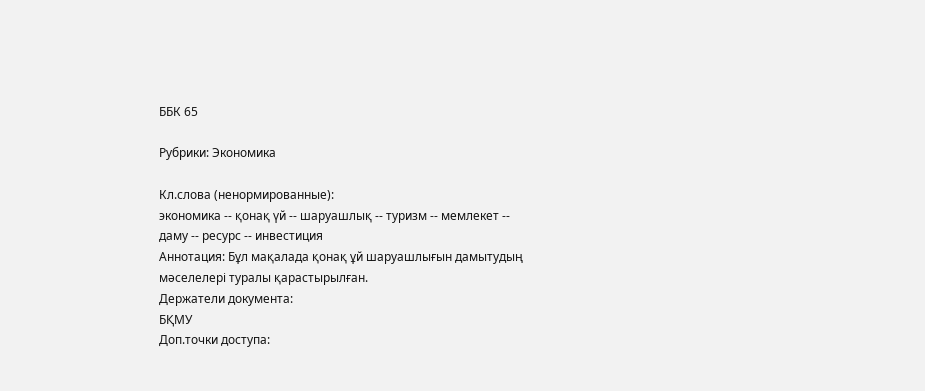ББК 65

Рубрики: Экономика

Кл.слова (ненормированные):
экономика -- қонақ үй -- шаруашлық -- туризм -- мемлекет -- даму -- ресурс -- инвестиция
Аннотация: Бұл мақалада қонақ ұй шаруашлығын дамытудың мәселелері туралы қарастырылған.
Держатели документа:
БҚМУ
Доп.точки доступа: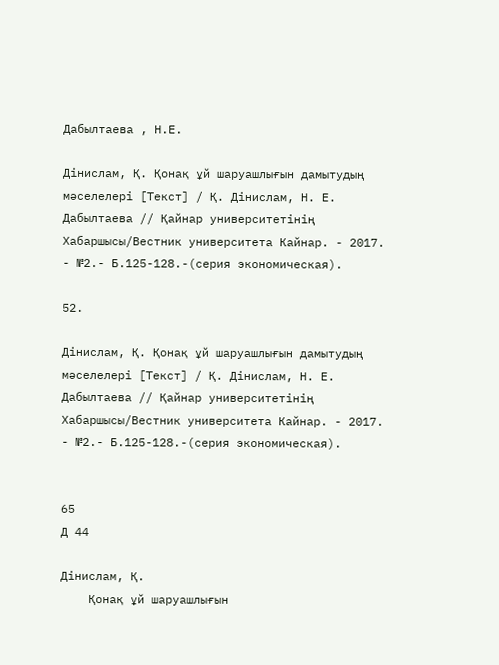Дабылтаева , Н.Е.

Дінислам, Қ. Қонақ ұй шаруашлығын дамытудың мәселелері [Текст] / Қ. Дінислам, Н. Е. Дабылтаева // Қайнар университетінің Хабаршысы/Вестник университета Кайнар. - 2017. - №2.- Б.125-128.-(серия экономическая).

52.

Дінислам, Қ. Қонақ ұй шаруашлығын дамытудың мәселелері [Текст] / Қ. Дінислам, Н. Е. Дабылтаева // Қайнар университетінің Хабаршысы/Вестник университета Кайнар. - 2017. - №2.- Б.125-128.-(серия экономическая).


65
Д 44

Дінислам, Қ.
    Қонақ ұй шаруашлығын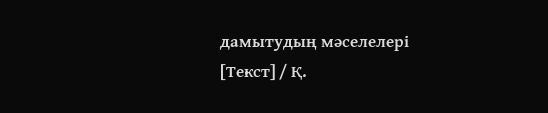дамытудың мәселелері [Текст] / Қ.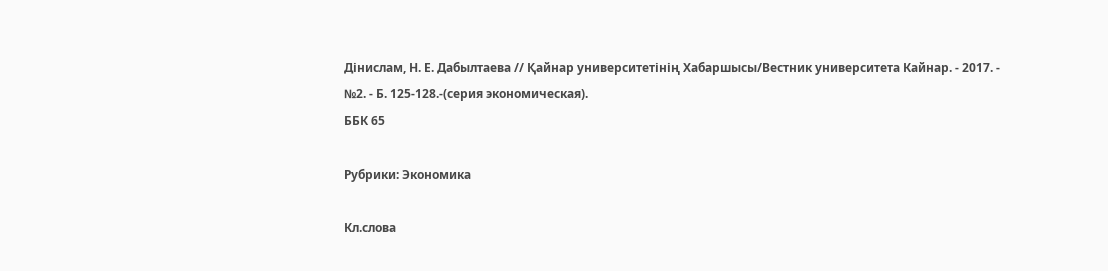Дінислам, Н. Е. Дабылтаева // Қайнар университетінің Хабаршысы/Вестник университета Кайнар. - 2017. - №2. - Б. 125-128.-(серия экономическая).
ББК 65

Рубрики: Экономика

Кл.слова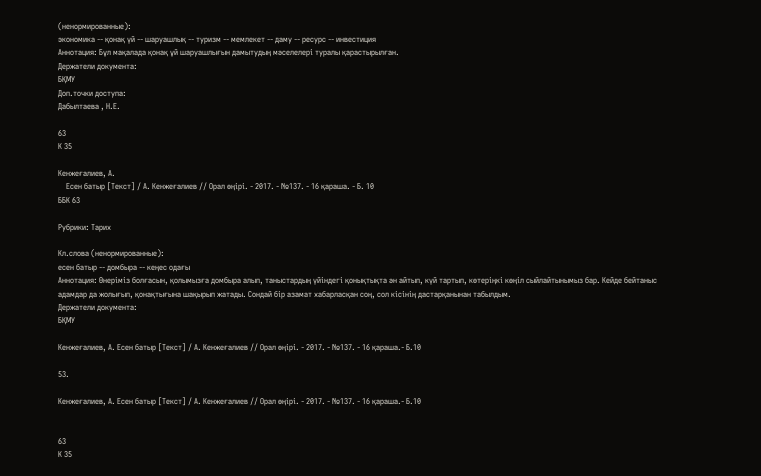(ненормированные):
экономика -- қонақ үй -- шаруашлық -- туризм -- мемлекет -- даму -- ресурс -- инвестиция
Аннотация: Бұл мақалада қонақ ұй шаруашлығын дамытудың мәселелері туралы қарастырылған.
Держатели документа:
БҚМУ
Доп.точки доступа:
Дабылтаева , Н.Е.

63
К 35

Кенжеғалиев, А.
    Есен батыр [Текст] / А. Кенжеғалиев // Орал өңірі. - 2017. - №137. - 16 қараша. - Б. 10
ББК 63

Рубрики: Тарих

Кл.слова (ненормированные):
есен батыр -- домбыра -- кеңес одағы
Аннотация: Өнеріміз болғасын, қолымызға домбыра алып, таныстардың үйіндегі қонықтықта ән айтып, күй тартып, көтеріңкі көңіл сыйлайтынымыз бар. Кейде бейтаныс адамдар да жолығып, қонақтығына шақырып жатады. Сондай бір азамат хабарласқан соң, сол кісінің дастарқанынан табылдым.
Держатели документа:
БҚМУ

Кенжеғалиев, А. Есен батыр [Текст] / А. Кенжеғалиев // Орал өңірі. - 2017. - №137. - 16 қараша.- Б.10

53.

Кенжеғалиев, А. Есен батыр [Текст] / А. Кенжеғалиев // Орал өңірі. - 2017. - №137. - 16 қараша.- Б.10


63
К 35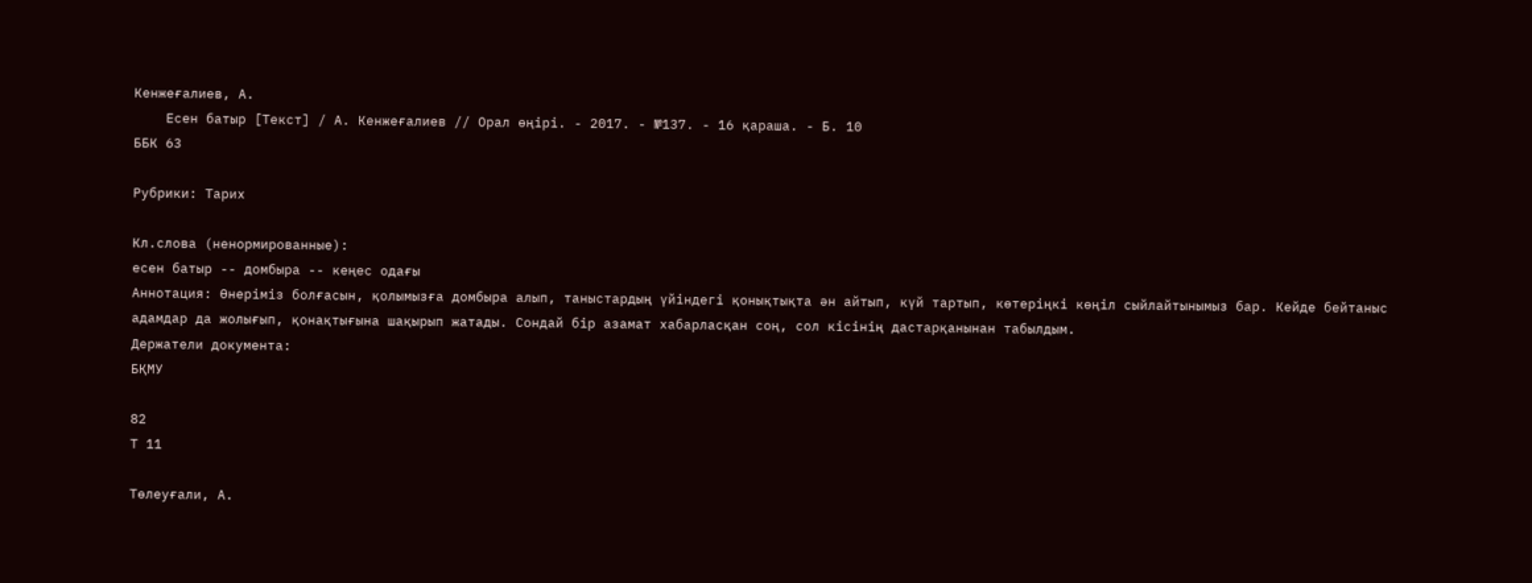Кенжеғалиев, А.
    Есен батыр [Текст] / А. Кенжеғалиев // Орал өңірі. - 2017. - №137. - 16 қараша. - Б. 10
ББК 63

Рубрики: Тарих

Кл.слова (ненормированные):
есен батыр -- домбыра -- кеңес одағы
Аннотация: Өнеріміз болғасын, қолымызға домбыра алып, таныстардың үйіндегі қонықтықта ән айтып, күй тартып, көтеріңкі көңіл сыйлайтынымыз бар. Кейде бейтаныс адамдар да жолығып, қонақтығына шақырып жатады. Сондай бір азамат хабарласқан соң, сол кісінің дастарқанынан табылдым.
Держатели документа:
БҚМУ

82
Т 11

Төлеуғали, А.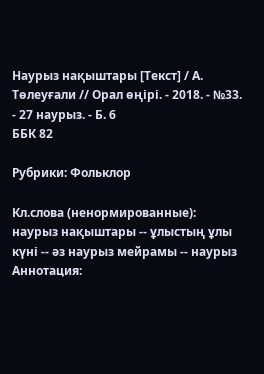Наурыз нақыштары [Текст] / А. Төлеуғали // Орал өңірі. - 2018. - №33. - 27 наурыз. - Б. 6
ББК 82

Рубрики: Фольклор

Кл.слова (ненормированные):
наурыз нақыштары -- ұлыстың ұлы күні -- әз наурыз мейрамы -- наурыз
Аннотация: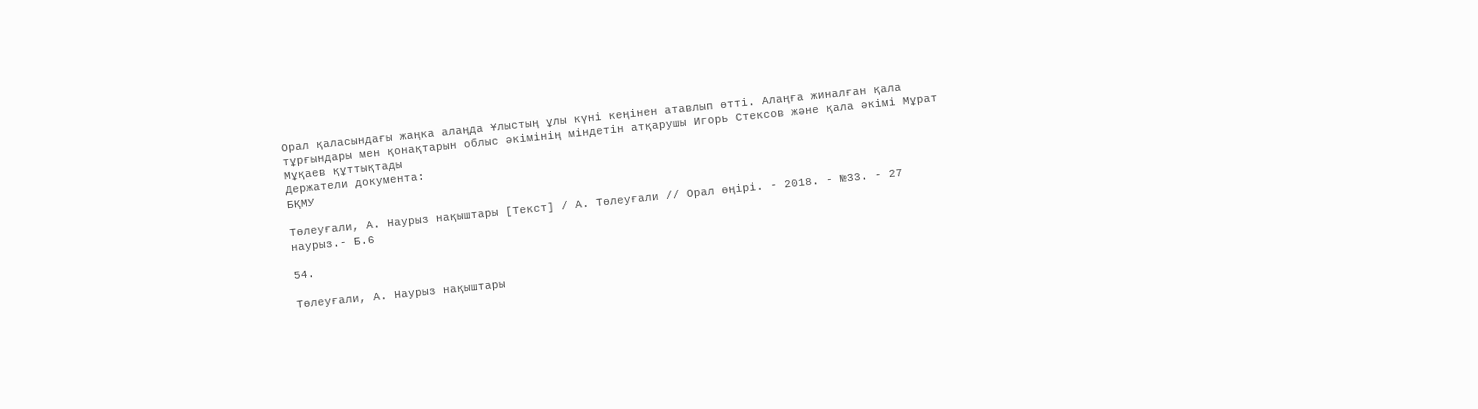Орал қаласындағы жаңка алаңда Ұлыстың ұлы күні кеңінен атавлып өтті. Алаңға жиналған қала тұрғындары мен қонақтарын облыс әкімінің міндетін атқарушы Игорь Стексов және қала әкімі Мұрат Мұқаев құттықтады
Держатели документа:
БҚМУ

Төлеуғали, А. Наурыз нақыштары [Текст] / А. Төлеуғали // Орал өңірі. - 2018. - №33. - 27 наурыз.- Б.6

54.

Төлеуғали, А. Наурыз нақыштары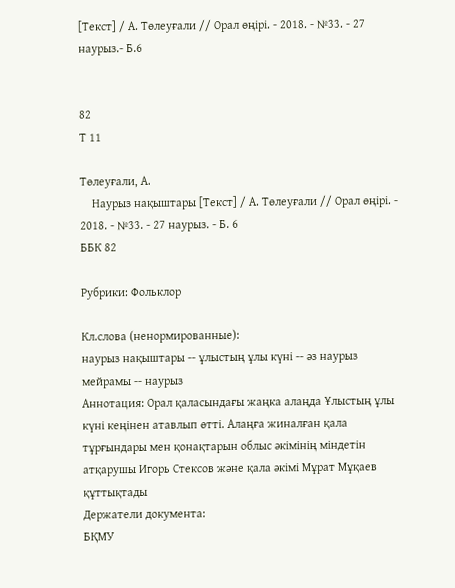[Текст] / А. Төлеуғали // Орал өңірі. - 2018. - №33. - 27 наурыз.- Б.6


82
Т 11

Төлеуғали, А.
    Наурыз нақыштары [Текст] / А. Төлеуғали // Орал өңірі. - 2018. - №33. - 27 наурыз. - Б. 6
ББК 82

Рубрики: Фольклор

Кл.слова (ненормированные):
наурыз нақыштары -- ұлыстың ұлы күні -- әз наурыз мейрамы -- наурыз
Аннотация: Орал қаласындағы жаңка алаңда Ұлыстың ұлы күні кеңінен атавлып өтті. Алаңға жиналған қала тұрғындары мен қонақтарын облыс әкімінің міндетін атқарушы Игорь Стексов және қала әкімі Мұрат Мұқаев құттықтады
Держатели документа:
БҚМУ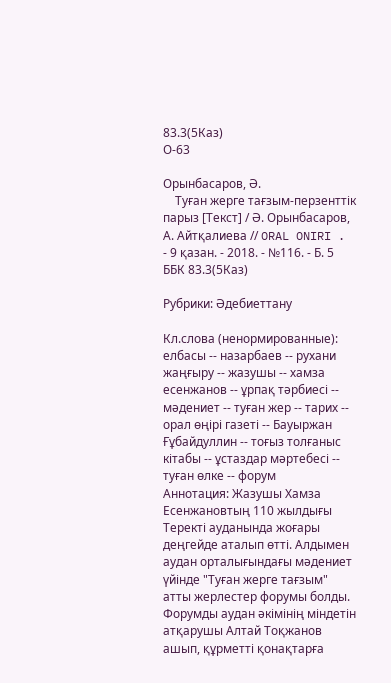83.3(5Каз)
О-63

Орынбасаров, Ә.
    Туған жерге тағзым-перзенттік парыз [Текст] / Ә. Орынбасаров, А. Айтқалиева // ORAL ONIRI . - 9 қазан. - 2018. - №116. - Б. 5
ББК 83.3(5Каз)

Рубрики: Әдебиеттану

Кл.слова (ненормированные):
елбасы -- назарбаев -- рухани жаңғыру -- жазушы -- хамза есенжанов -- ұрпақ тәрбиесі -- мәдениет -- туған жер -- тарих -- орал өңірі газеті -- Бауыржан Ғұбайдуллин -- тоғыз толғаныс кітабы -- ұстаздар мәртебесі -- туған өлке -- форум
Аннотация: Жазушы Хамза Есенжановтың 110 жылдығы Теректі ауданында жоғары деңгейде аталып өтті. Алдымен аудан орталығындағы мәдениет үйінде "Туған жерге тағзым" атты жерлестер форумы болды. Форумды аудан әкімінің міндетін атқарушы Алтай Тоқжанов ашып, құрметті қонақтарға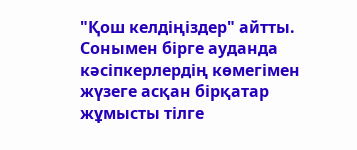"Қош келдіңіздер" айтты. Сонымен бірге ауданда кәсіпкерлердің көмегімен жүзеге асқан бірқатар жұмысты тілге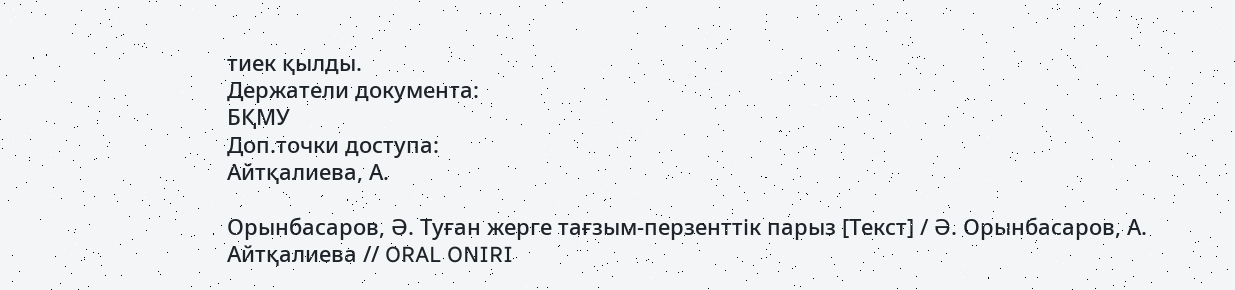тиек қылды.
Держатели документа:
БҚМУ
Доп.точки доступа:
Айтқалиева, А.

Орынбасаров, Ә. Туған жерге тағзым-перзенттік парыз [Текст] / Ә. Орынбасаров, А. Айтқалиева // ORAL ONIRI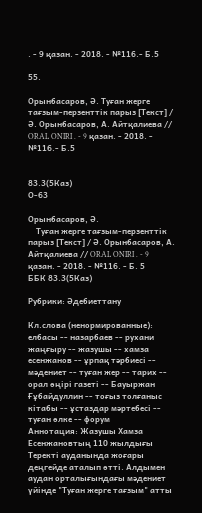. - 9 қазан. - 2018. - №116.- Б.5

55.

Орынбасаров, Ә. Туған жерге тағзым-перзенттік парыз [Текст] / Ә. Орынбасаров, А. Айтқалиева // ORAL ONIRI . - 9 қазан. - 2018. - №116.- Б.5


83.3(5Каз)
О-63

Орынбасаров, Ә.
    Туған жерге тағзым-перзенттік парыз [Текст] / Ә. Орынбасаров, А. Айтқалиева // ORAL ONIRI . - 9 қазан. - 2018. - №116. - Б. 5
ББК 83.3(5Каз)

Рубрики: Әдебиеттану

Кл.слова (ненормированные):
елбасы -- назарбаев -- рухани жаңғыру -- жазушы -- хамза есенжанов -- ұрпақ тәрбиесі -- мәдениет -- туған жер -- тарих -- орал өңірі газеті -- Бауыржан Ғұбайдуллин -- тоғыз толғаныс кітабы -- ұстаздар мәртебесі -- туған өлке -- форум
Аннотация: Жазушы Хамза Есенжановтың 110 жылдығы Теректі ауданында жоғары деңгейде аталып өтті. Алдымен аудан орталығындағы мәдениет үйінде "Туған жерге тағзым" атты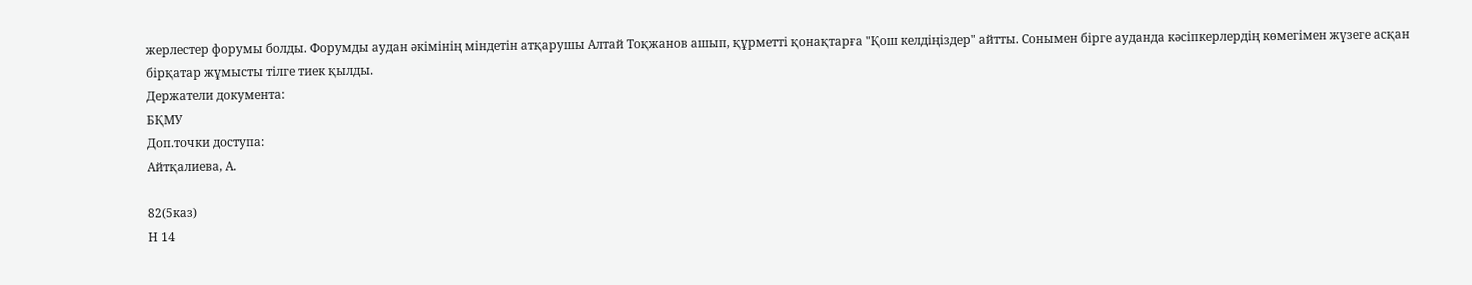жерлестер форумы болды. Форумды аудан әкімінің міндетін атқарушы Алтай Тоқжанов ашып, құрметті қонақтарға "Қош келдіңіздер" айтты. Сонымен бірге ауданда кәсіпкерлердің көмегімен жүзеге асқан бірқатар жұмысты тілге тиек қылды.
Держатели документа:
БҚМУ
Доп.точки доступа:
Айтқалиева, А.

82(5каз)
Н 14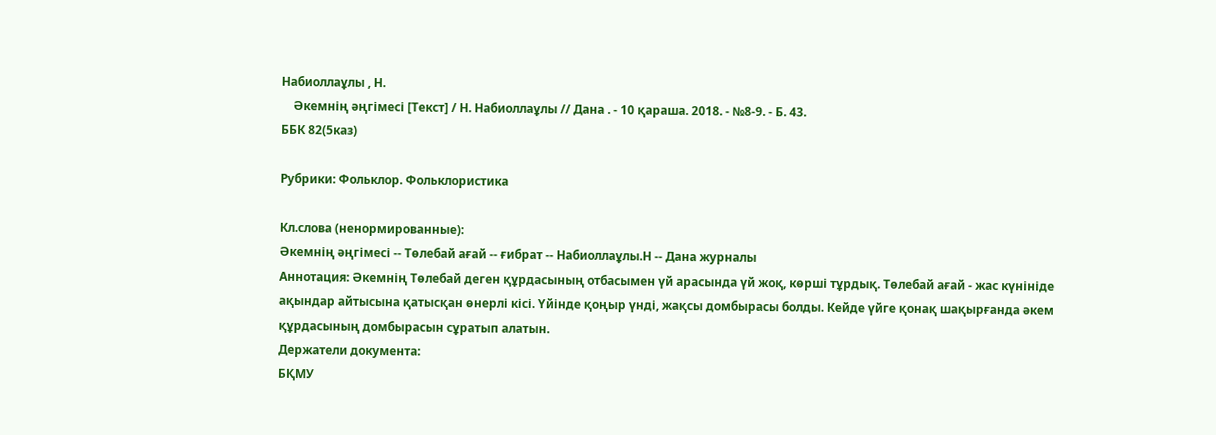Набиоллаұлы , Н.
    Әкемнің әңгімесі [Текст] / Н. Набиоллаұлы // Дана . - 10 қараша. 2018. - №8-9. - Б. 43.
ББК 82(5каз)

Рубрики: Фольклор. Фольклористика

Кл.слова (ненормированные):
Әкемнің әңгімесі -- Төлебай ағай -- ғибрат -- Набиоллаұлы.Н -- Дана журналы
Аннотация: Әкемнің Төлебай деген құрдасының отбасымен үй арасында үй жоқ, көрші тұрдық. Төлебай ағай - жас күнініде ақындар айтысына қатысқан өнерлі кісі. Үйінде қоңыр үнді, жақсы домбырасы болды. Кейде үйге қонақ шақырғанда әкем құрдасының домбырасын сұратып алатын.
Держатели документа:
БҚМУ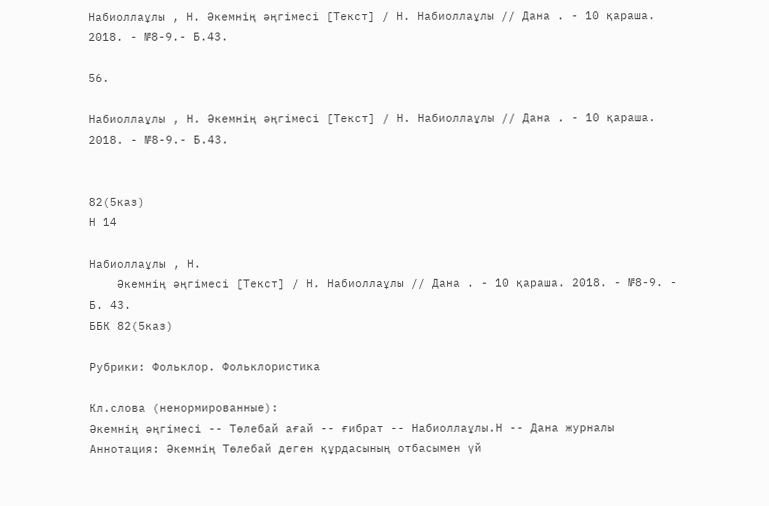Набиоллаұлы , Н. Әкемнің әңгімесі [Текст] / Н. Набиоллаұлы // Дана . - 10 қараша. 2018. - №8-9.- Б.43.

56.

Набиоллаұлы , Н. Әкемнің әңгімесі [Текст] / Н. Набиоллаұлы // Дана . - 10 қараша. 2018. - №8-9.- Б.43.


82(5каз)
Н 14

Набиоллаұлы , Н.
    Әкемнің әңгімесі [Текст] / Н. Набиоллаұлы // Дана . - 10 қараша. 2018. - №8-9. - Б. 43.
ББК 82(5каз)

Рубрики: Фольклор. Фольклористика

Кл.слова (ненормированные):
Әкемнің әңгімесі -- Төлебай ағай -- ғибрат -- Набиоллаұлы.Н -- Дана журналы
Аннотация: Әкемнің Төлебай деген құрдасының отбасымен үй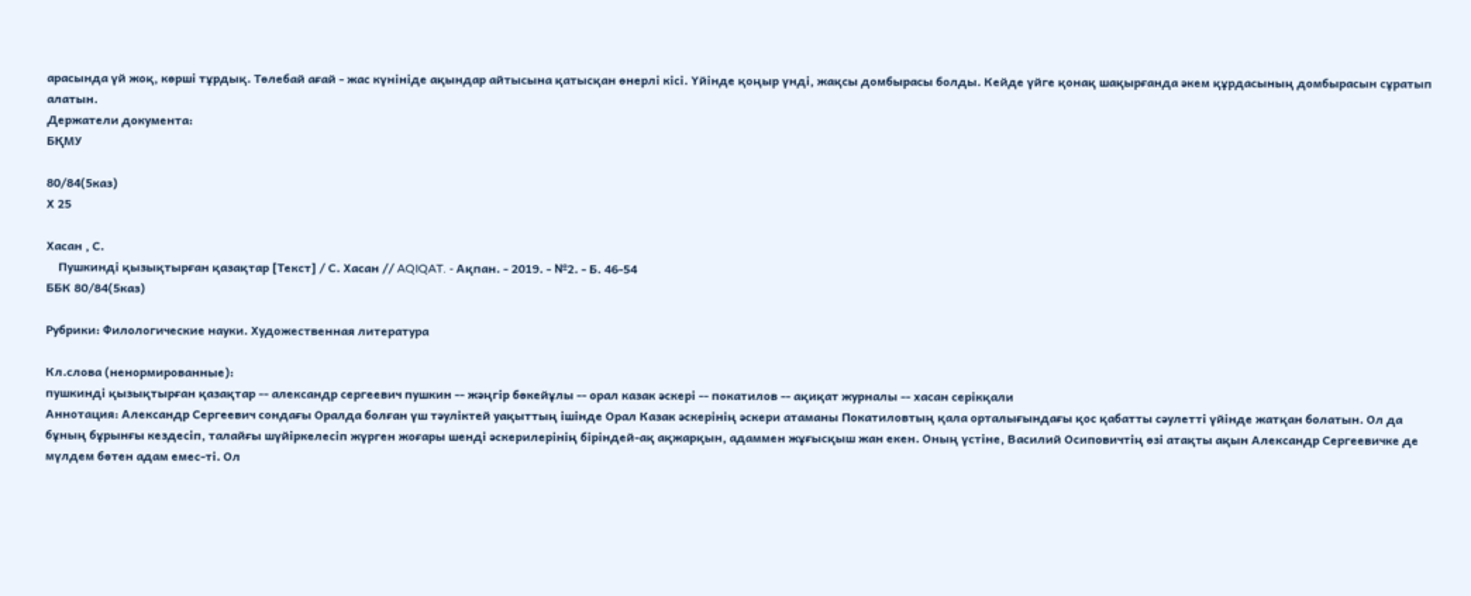арасында үй жоқ, көрші тұрдық. Төлебай ағай - жас күнініде ақындар айтысына қатысқан өнерлі кісі. Үйінде қоңыр үнді, жақсы домбырасы болды. Кейде үйге қонақ шақырғанда әкем құрдасының домбырасын сұратып алатын.
Держатели документа:
БҚМУ

80/84(5каз)
Х 25

Хасан , С.
    Пушкинді қызықтырған қазақтар [Текст] / С. Хасан // AQIQAT. - Ақпан. - 2019. - №2. - Б. 46-54
ББК 80/84(5каз)

Рубрики: Филологические науки. Художественная литература

Кл.слова (ненормированные):
пушкинді қызықтырған қазақтар -- александр сергеевич пушкин -- жәңгір бөкейұлы -- орал казак әскері -- покатилов -- ақиқат журналы -- хасан серікқали
Аннотация: Александр Сергеевич сондағы Оралда болған үш тәуліктей уақыттың ішінде Орал Казак әскерінің әскери атаманы Покатиловтың қала орталығындағы қос қабатты сәулетті үйінде жатқан болатын. Ол да бұның бұрынғы кездесіп, талайғы шүйіркелесіп жүрген жоғары шенді әскерилерінің біріндей-ақ ақжарқын, адаммен жұғысқыш жан екен. Оның үстіне, Василий Осиповичтің өзі атақты ақын Александр Сергеевичке де мүлдем бөтен адам емес-ті. Ол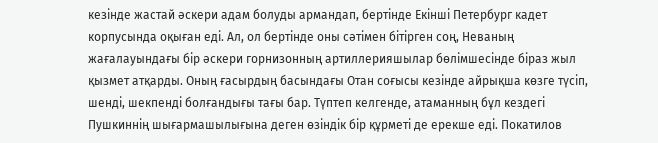кезінде жастай әскери адам болуды армандап, бертінде Екінші Петербург кадет корпусында оқыған еді. Ал, ол бертінде оны сәтімен бітірген соң, Неваның жағалауындағы бір әскери горнизонның артиллерияшылар бөлімшесінде біраз жыл қызмет атқарды. Оның ғасырдың басындағы Отан соғысы кезінде айрықша көзге түсіп, шенді, шекпенді болғандығы тағы бар. Түптеп келгенде, атаманның бұл кездегі Пушкиннің шығармашылығына деген өзіндік бір құрметі де ерекше еді. Покатилов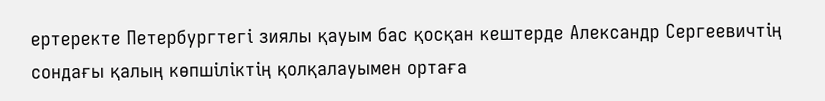ертеректе Петербургтегі зиялы қауым бас қосқан кештерде Александр Сергеевичтің сондағы қалың көпшіліктің қолқалауымен ортаға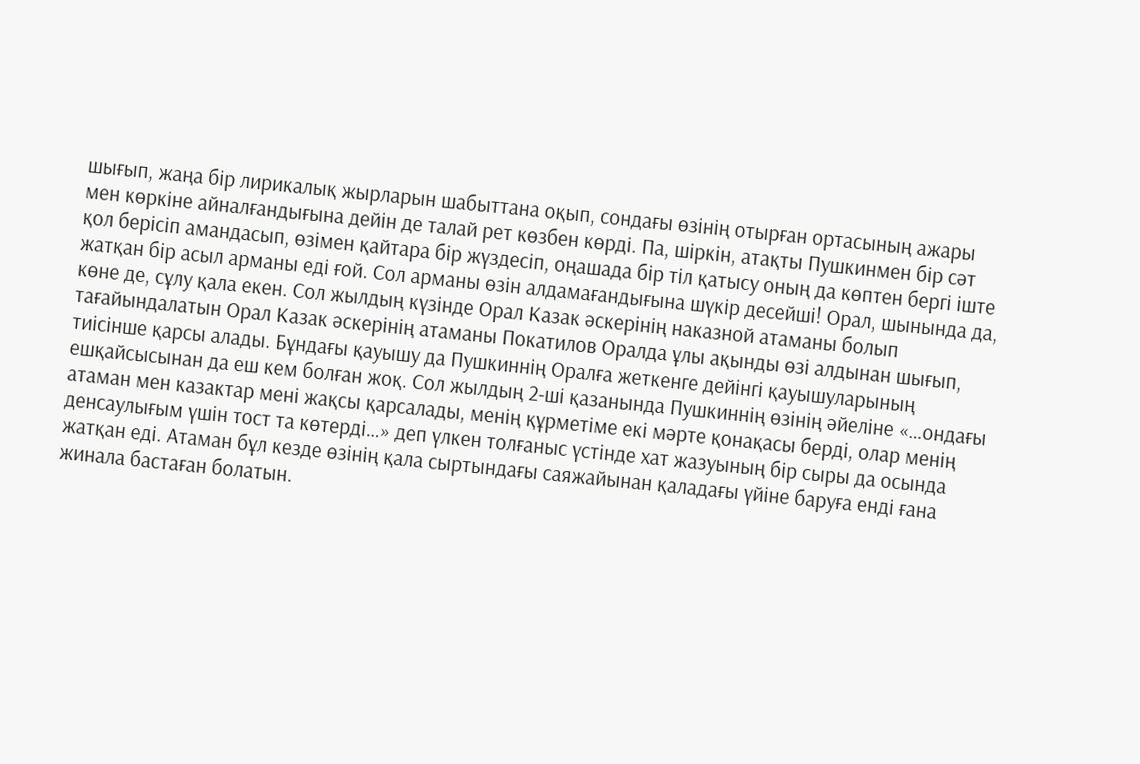шығып, жаңа бір лирикалық жырларын шабыттана оқып, сондағы өзінің отырған ортасының ажары мен көркіне айналғандығына дейін де талай рет көзбен көрді. Па, шіркін, атақты Пушкинмен бір сәт қол берісіп амандасып, өзімен қайтара бір жүздесіп, оңашада бір тіл қатысу оның да көптен бергі іште жатқан бір асыл арманы еді ғой. Сол арманы өзін алдамағандығына шүкір десейші! Орал, шынында да, көне де, сұлу қала екен. Сол жылдың күзінде Орал Казак әскерінің наказной атаманы болып тағайындалатын Орал Казак әскерінің атаманы Покатилов Оралда ұлы ақынды өзі алдынан шығып, тиісінше қарсы алады. Бұндағы қауышу да Пушкиннің Оралға жеткенге дейінгі қауышуларының ешқайсысынан да еш кем болған жоқ. Сол жылдың 2-ші қазанында Пушкиннің өзінің әйеліне «…ондағы атаман мен казактар мені жақсы қарсалады, менің құрметіме екі мәрте қонақасы берді, олар менің денсаулығым үшін тост та көтерді…» деп үлкен толғаныс үстінде хат жазуының бір сыры да осында жатқан еді. Атаман бұл кезде өзінің қала сыртындағы саяжайынан қаладағы үйіне баруға енді ғана жинала бастаған болатын.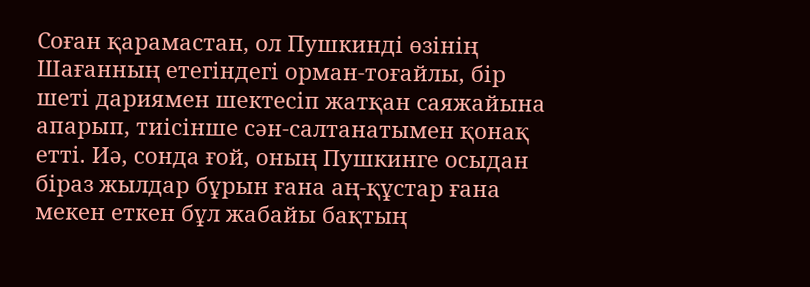Соған қарамастан, ол Пушкинді өзінің Шағанның етегіндегі орман-тоғайлы, бір шеті дариямен шектесіп жатқан саяжайына апарып, тиісінше сән-салтанатымен қонақ етті. Иә, сонда ғой, оның Пушкинге осыдан біраз жылдар бұрын ғана аң-құстар ғана мекен еткен бұл жабайы бақтың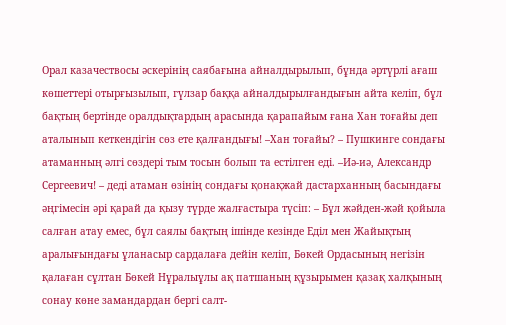Орал казачествосы әскерінің саябағына айналдырылып, бұнда әртүрлі ағаш көшеттері отырғызылып, гүлзар баққа айналдырылғандығын айта келіп, бұл бақтың бертінде оралдықтардың арасында қарапайым ғана Хан тоғайы деп аталынып кеткендігін сөз ете қалғандығы! –Хан тоғайы? – Пушкинге сондағы атаманның әлгі сөздері тым тосын болып та естілген еді. –Иә-иә, Александр Сергеевич! – деді атаман өзінің сондағы қонақжай дастарханның басындағы әңгімесін әрі қарай да қызу түрде жалғастыра түсіп: – Бұл жәйден-жәй қойыла салған атау емес, бұл саялы бақтың ішінде кезінде Еділ мен Жайықтың аралығындағы ұланасыр сардалаға дейін келіп, Бөкей Ордасының негізін қалаған сұлтан Бөкей Нұралыұлы ақ патшаның құзырымен қазақ халқының сонау көне замандардан бергі салт-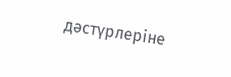дәстүрлеріне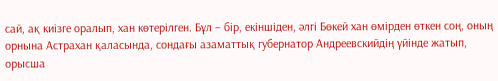сай, ақ киізге оралып, хан көтерілген. Бұл – бір, екіншіден, әлгі Бөкей хан өмірден өткен соң, оның орнына Астрахан қаласында, сондағы азаматтық губернатор Андреевскийдің үйінде жатып, орысша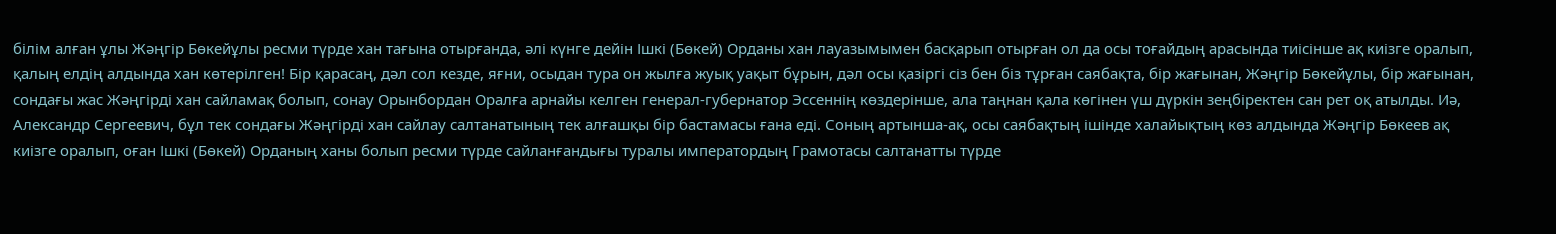білім алған ұлы Жәңгір Бөкейұлы ресми түрде хан тағына отырғанда, әлі күнге дейін Ішкі (Бөкей) Орданы хан лауазымымен басқарып отырған ол да осы тоғайдың арасында тиісінше ақ киізге оралып, қалың елдің алдында хан көтерілген! Бір қарасаң, дәл сол кезде, яғни, осыдан тура он жылға жуық уақыт бұрын, дәл осы қазіргі сіз бен біз тұрған саябақта, бір жағынан, Жәңгір Бөкейұлы, бір жағынан, сондағы жас Жәңгірді хан сайламақ болып, сонау Орынбордан Оралға арнайы келген генерал-губернатор Эссеннің көздерінше, ала таңнан қала көгінен үш дүркін зеңбіректен сан рет оқ атылды. Иә, Александр Сергеевич, бұл тек сондағы Жәңгірді хан сайлау салтанатының тек алғашқы бір бастамасы ғана еді. Соның артынша-ақ, осы саябақтың ішінде халайықтың көз алдында Жәңгір Бөкеев ақ киізге оралып, оған Ішкі (Бөкей) Орданың ханы болып ресми түрде сайланғандығы туралы императордың Грамотасы салтанатты түрде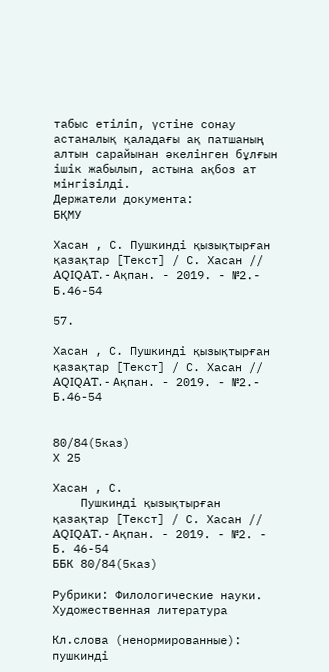табыс етіліп, үстіне сонау астаналық қаладағы ақ патшаның алтын сарайынан әкелінген бұлғын ішік жабылып, астына ақбоз ат мінгізілді.
Держатели документа:
БҚМУ

Хасан , С. Пушкинді қызықтырған қазақтар [Текст] / С. Хасан // AQIQAT. - Ақпан. - 2019. - №2.- Б.46-54

57.

Хасан , С. Пушкинді қызықтырған қазақтар [Текст] / С. Хасан // AQIQAT. - Ақпан. - 2019. - №2.- Б.46-54


80/84(5каз)
Х 25

Хасан , С.
    Пушкинді қызықтырған қазақтар [Текст] / С. Хасан // AQIQAT. - Ақпан. - 2019. - №2. - Б. 46-54
ББК 80/84(5каз)

Рубрики: Филологические науки. Художественная литература

Кл.слова (ненормированные):
пушкинді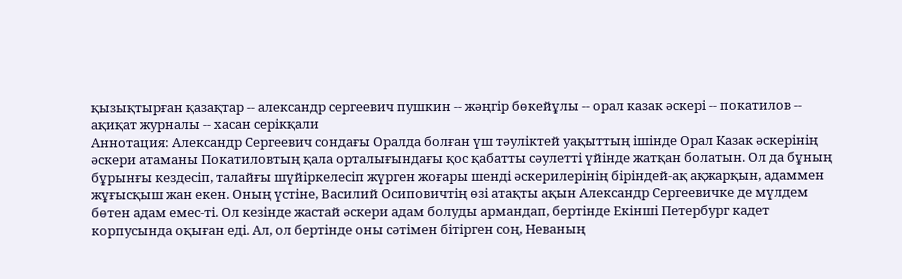қызықтырған қазақтар -- александр сергеевич пушкин -- жәңгір бөкейұлы -- орал казак әскері -- покатилов -- ақиқат журналы -- хасан серікқали
Аннотация: Александр Сергеевич сондағы Оралда болған үш тәуліктей уақыттың ішінде Орал Казак әскерінің әскери атаманы Покатиловтың қала орталығындағы қос қабатты сәулетті үйінде жатқан болатын. Ол да бұның бұрынғы кездесіп, талайғы шүйіркелесіп жүрген жоғары шенді әскерилерінің біріндей-ақ ақжарқын, адаммен жұғысқыш жан екен. Оның үстіне, Василий Осиповичтің өзі атақты ақын Александр Сергеевичке де мүлдем бөтен адам емес-ті. Ол кезінде жастай әскери адам болуды армандап, бертінде Екінші Петербург кадет корпусында оқыған еді. Ал, ол бертінде оны сәтімен бітірген соң, Неваның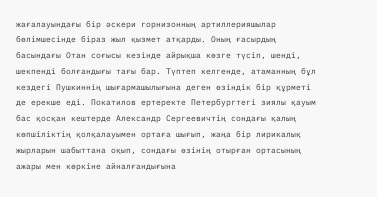жағалауындағы бір әскери горнизонның артиллерияшылар бөлімшесінде біраз жыл қызмет атқарды. Оның ғасырдың басындағы Отан соғысы кезінде айрықша көзге түсіп, шенді, шекпенді болғандығы тағы бар. Түптеп келгенде, атаманның бұл кездегі Пушкиннің шығармашылығына деген өзіндік бір құрметі де ерекше еді. Покатилов ертеректе Петербургтегі зиялы қауым бас қосқан кештерде Александр Сергеевичтің сондағы қалың көпшіліктің қолқалауымен ортаға шығып, жаңа бір лирикалық жырларын шабыттана оқып, сондағы өзінің отырған ортасының ажары мен көркіне айналғандығына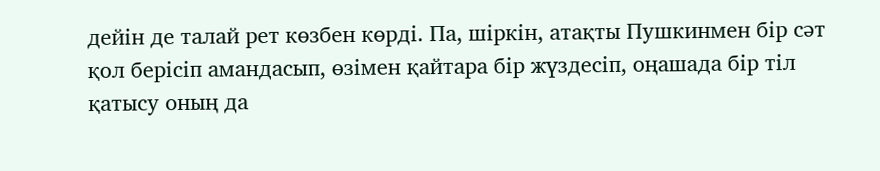дейін де талай рет көзбен көрді. Па, шіркін, атақты Пушкинмен бір сәт қол берісіп амандасып, өзімен қайтара бір жүздесіп, оңашада бір тіл қатысу оның да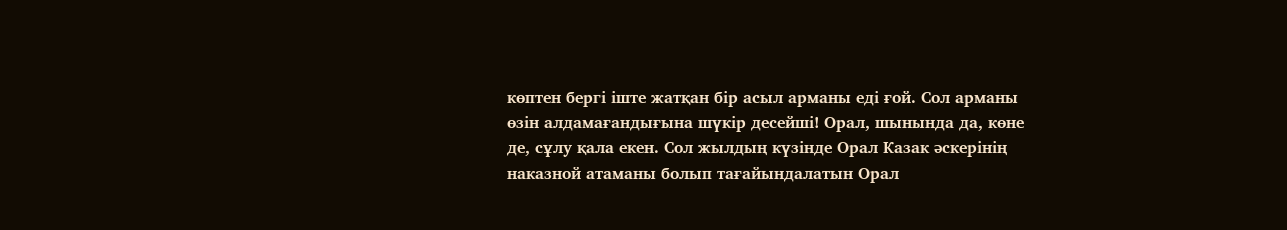көптен бергі іште жатқан бір асыл арманы еді ғой. Сол арманы өзін алдамағандығына шүкір десейші! Орал, шынында да, көне де, сұлу қала екен. Сол жылдың күзінде Орал Казак әскерінің наказной атаманы болып тағайындалатын Орал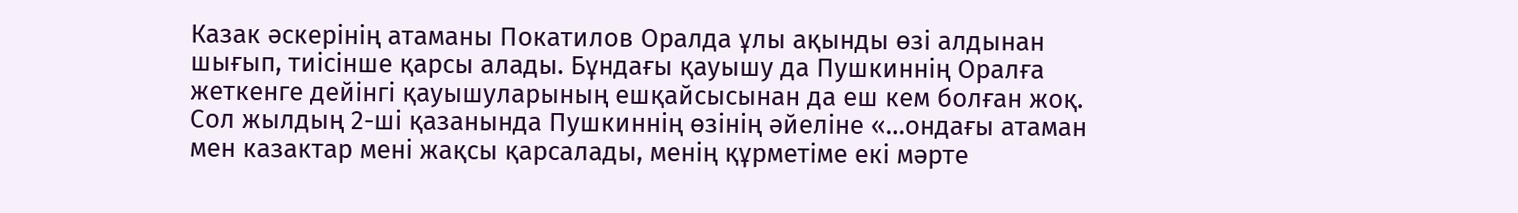Казак әскерінің атаманы Покатилов Оралда ұлы ақынды өзі алдынан шығып, тиісінше қарсы алады. Бұндағы қауышу да Пушкиннің Оралға жеткенге дейінгі қауышуларының ешқайсысынан да еш кем болған жоқ. Сол жылдың 2-ші қазанында Пушкиннің өзінің әйеліне «…ондағы атаман мен казактар мені жақсы қарсалады, менің құрметіме екі мәрте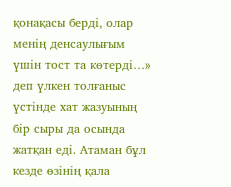қонақасы берді, олар менің денсаулығым үшін тост та көтерді…» деп үлкен толғаныс үстінде хат жазуының бір сыры да осында жатқан еді. Атаман бұл кезде өзінің қала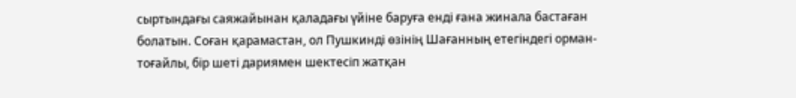сыртындағы саяжайынан қаладағы үйіне баруға енді ғана жинала бастаған болатын. Соған қарамастан, ол Пушкинді өзінің Шағанның етегіндегі орман-тоғайлы, бір шеті дариямен шектесіп жатқан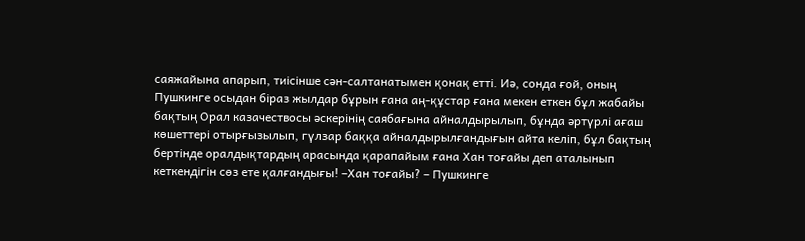саяжайына апарып, тиісінше сән-салтанатымен қонақ етті. Иә, сонда ғой, оның Пушкинге осыдан біраз жылдар бұрын ғана аң-құстар ғана мекен еткен бұл жабайы бақтың Орал казачествосы әскерінің саябағына айналдырылып, бұнда әртүрлі ағаш көшеттері отырғызылып, гүлзар баққа айналдырылғандығын айта келіп, бұл бақтың бертінде оралдықтардың арасында қарапайым ғана Хан тоғайы деп аталынып кеткендігін сөз ете қалғандығы! –Хан тоғайы? – Пушкинге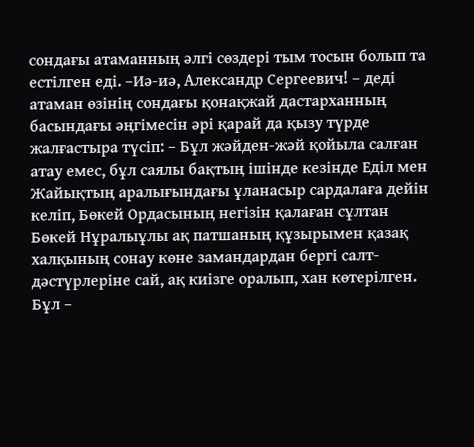сондағы атаманның әлгі сөздері тым тосын болып та естілген еді. –Иә-иә, Александр Сергеевич! – деді атаман өзінің сондағы қонақжай дастарханның басындағы әңгімесін әрі қарай да қызу түрде жалғастыра түсіп: – Бұл жәйден-жәй қойыла салған атау емес, бұл саялы бақтың ішінде кезінде Еділ мен Жайықтың аралығындағы ұланасыр сардалаға дейін келіп, Бөкей Ордасының негізін қалаған сұлтан Бөкей Нұралыұлы ақ патшаның құзырымен қазақ халқының сонау көне замандардан бергі салт-дәстүрлеріне сай, ақ киізге оралып, хан көтерілген. Бұл –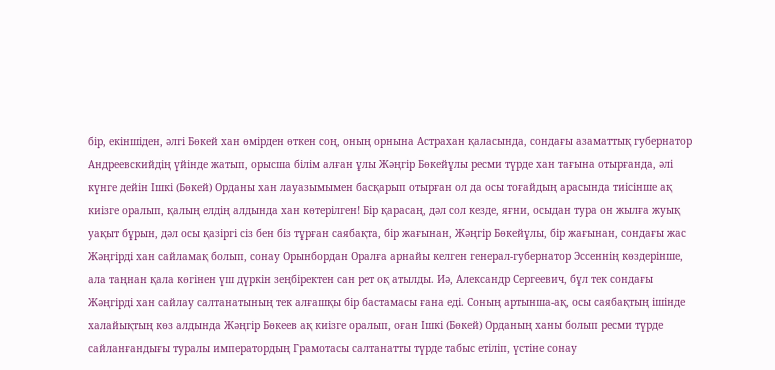бір, екіншіден, әлгі Бөкей хан өмірден өткен соң, оның орнына Астрахан қаласында, сондағы азаматтық губернатор Андреевскийдің үйінде жатып, орысша білім алған ұлы Жәңгір Бөкейұлы ресми түрде хан тағына отырғанда, әлі күнге дейін Ішкі (Бөкей) Орданы хан лауазымымен басқарып отырған ол да осы тоғайдың арасында тиісінше ақ киізге оралып, қалың елдің алдында хан көтерілген! Бір қарасаң, дәл сол кезде, яғни, осыдан тура он жылға жуық уақыт бұрын, дәл осы қазіргі сіз бен біз тұрған саябақта, бір жағынан, Жәңгір Бөкейұлы, бір жағынан, сондағы жас Жәңгірді хан сайламақ болып, сонау Орынбордан Оралға арнайы келген генерал-губернатор Эссеннің көздерінше, ала таңнан қала көгінен үш дүркін зеңбіректен сан рет оқ атылды. Иә, Александр Сергеевич, бұл тек сондағы Жәңгірді хан сайлау салтанатының тек алғашқы бір бастамасы ғана еді. Соның артынша-ақ, осы саябақтың ішінде халайықтың көз алдында Жәңгір Бөкеев ақ киізге оралып, оған Ішкі (Бөкей) Орданың ханы болып ресми түрде сайланғандығы туралы императордың Грамотасы салтанатты түрде табыс етіліп, үстіне сонау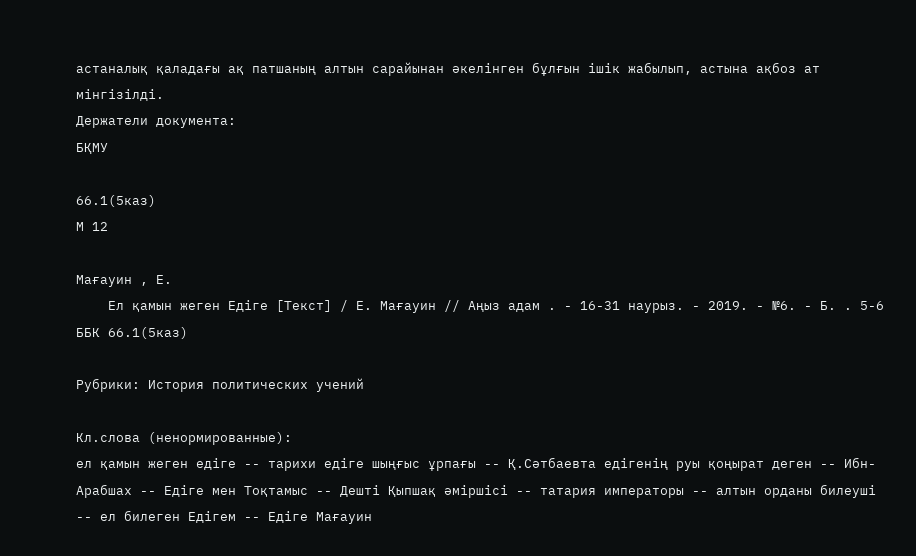астаналық қаладағы ақ патшаның алтын сарайынан әкелінген бұлғын ішік жабылып, астына ақбоз ат мінгізілді.
Держатели документа:
БҚМУ

66.1(5каз)
М 12

Мағауин , Е.
    Ел қамын жеген Едіге [Текст] / Е. Мағауин // Аңыз адам . - 16-31 наурыз. - 2019. - №6. - Б. . 5-6
ББК 66.1(5каз)

Рубрики: История политических учений

Кл.слова (ненормированные):
ел қамын жеген едіге -- тарихи едіге шыңғыс ұрпағы -- Қ.Сәтбаевта едігенің руы қоңырат деген -- Ибн-Арабшах -- Едіге мен Тоқтамыс -- Дешті Қыпшақ әміршісі -- татария императоры -- алтын орданы билеуші -- ел билеген Едігем -- Едіге Мағауин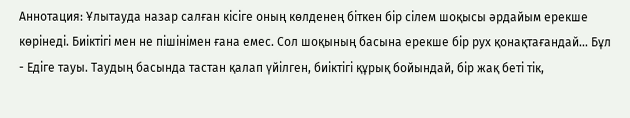Аннотация: Ұлытауда назар салған кісіге оның көлденең біткен бір сілем шоқысы әрдайым ерекше көрінеді. Биіктігі мен не пішінімен ғана емес. Сол шоқының басына ерекше бір рух қонақтағандай... Бұл - Едіге тауы. Таудың басында тастан қалап үйілген, биіктігі құрық бойындай, бір жақ беті тік,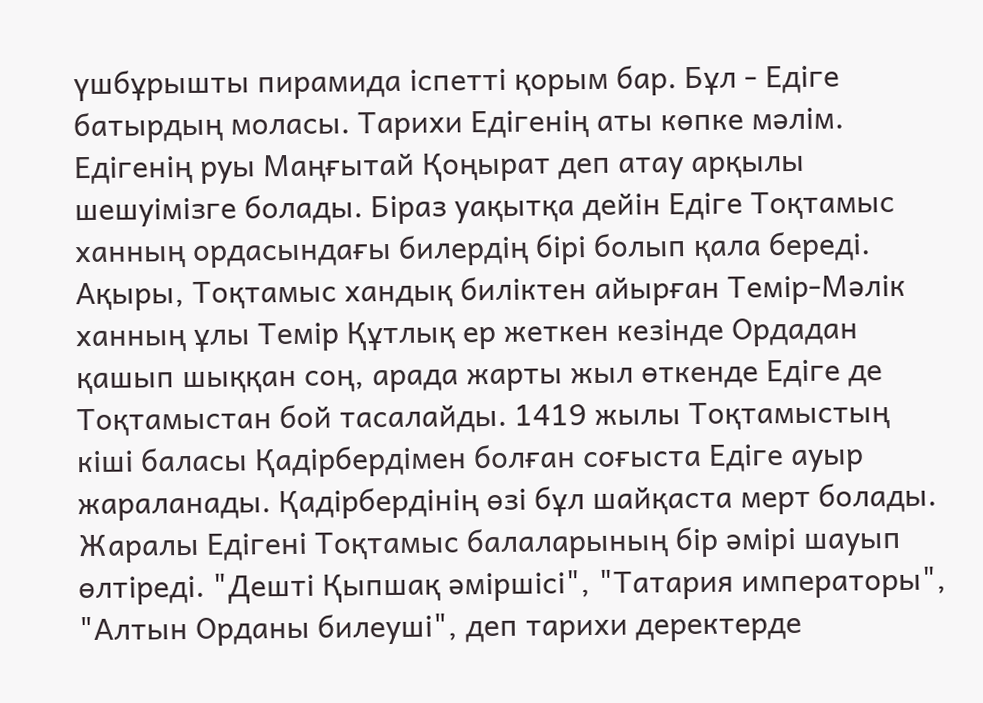үшбұрышты пирамида іспетті қорым бар. Бұл - Едіге батырдың моласы. Тарихи Едігенің аты көпке мәлім. Едігенің руы Маңғытай Қоңырат деп атау арқылы шешуімізге болады. Біраз уақытқа дейін Едіге Тоқтамыс ханның ордасындағы билердің бірі болып қала береді. Ақыры, Тоқтамыс хандық биліктен айырған Темір-Мәлік ханның ұлы Темір Құтлық ер жеткен кезінде Ордадан қашып шыққан соң, арада жарты жыл өткенде Едіге де Тоқтамыстан бой тасалайды. 1419 жылы Тоқтамыстың кіші баласы Қадірбердімен болған соғыста Едіге ауыр жараланады. Қадірбердінің өзі бұл шайқаста мерт болады. Жаралы Едігені Тоқтамыс балаларының бір әмірі шауып өлтіреді. "Дешті Қыпшақ әміршісі", "Татария императоры", "Алтын Орданы билеуші", деп тарихи деректерде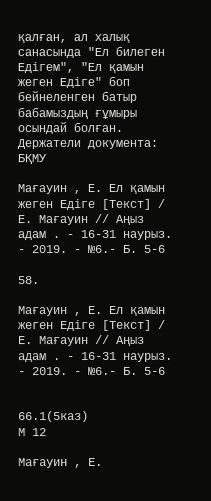қалған, ал халық санасында "Ел билеген Едігем", "Ел қамын жеген Едіге" боп бейнеленген батыр бабамыздың ғұмыры осындай болған.
Держатели документа:
БҚМУ

Мағауин , Е. Ел қамын жеген Едіге [Текст] / Е. Мағауин // Аңыз адам . - 16-31 наурыз. - 2019. - №6.- Б. 5-6

58.

Мағауин , Е. Ел қамын жеген Едіге [Текст] / Е. Мағауин // Аңыз адам . - 16-31 наурыз. - 2019. - №6.- Б. 5-6


66.1(5каз)
М 12

Мағауин , Е.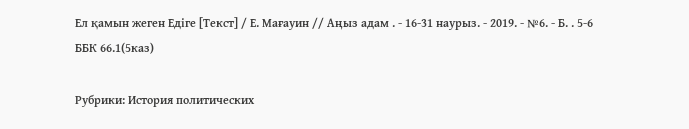Ел қамын жеген Едіге [Текст] / Е. Мағауин // Аңыз адам . - 16-31 наурыз. - 2019. - №6. - Б. . 5-6
ББК 66.1(5каз)

Рубрики: История политических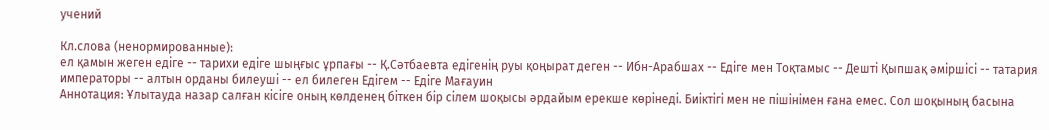учений

Кл.слова (ненормированные):
ел қамын жеген едіге -- тарихи едіге шыңғыс ұрпағы -- Қ.Сәтбаевта едігенің руы қоңырат деген -- Ибн-Арабшах -- Едіге мен Тоқтамыс -- Дешті Қыпшақ әміршісі -- татария императоры -- алтын орданы билеуші -- ел билеген Едігем -- Едіге Мағауин
Аннотация: Ұлытауда назар салған кісіге оның көлденең біткен бір сілем шоқысы әрдайым ерекше көрінеді. Биіктігі мен не пішінімен ғана емес. Сол шоқының басына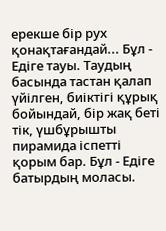ерекше бір рух қонақтағандай... Бұл - Едіге тауы. Таудың басында тастан қалап үйілген, биіктігі құрық бойындай, бір жақ беті тік, үшбұрышты пирамида іспетті қорым бар. Бұл - Едіге батырдың моласы.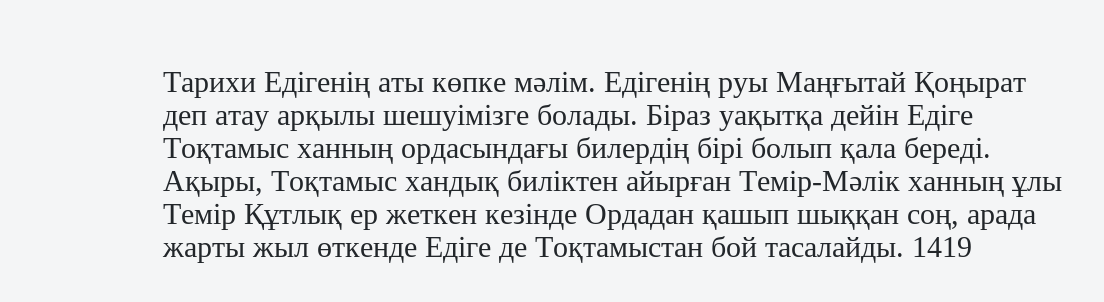Тарихи Едігенің аты көпке мәлім. Едігенің руы Маңғытай Қоңырат деп атау арқылы шешуімізге болады. Біраз уақытқа дейін Едіге Тоқтамыс ханның ордасындағы билердің бірі болып қала береді. Ақыры, Тоқтамыс хандық биліктен айырған Темір-Мәлік ханның ұлы Темір Құтлық ер жеткен кезінде Ордадан қашып шыққан соң, арада жарты жыл өткенде Едіге де Тоқтамыстан бой тасалайды. 1419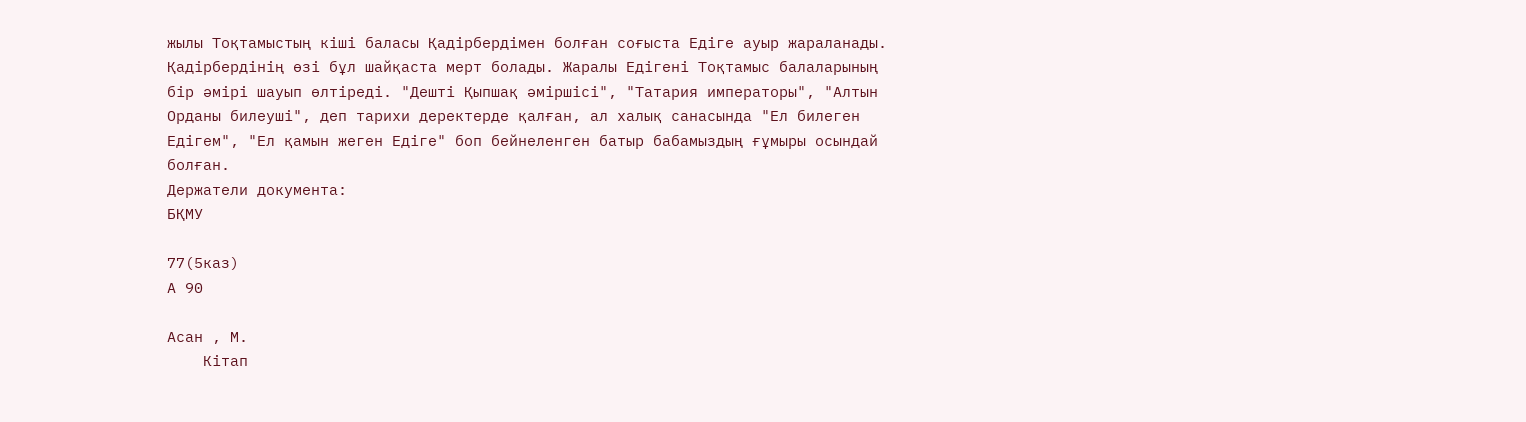жылы Тоқтамыстың кіші баласы Қадірбердімен болған соғыста Едіге ауыр жараланады. Қадірбердінің өзі бұл шайқаста мерт болады. Жаралы Едігені Тоқтамыс балаларының бір әмірі шауып өлтіреді. "Дешті Қыпшақ әміршісі", "Татария императоры", "Алтын Орданы билеуші", деп тарихи деректерде қалған, ал халық санасында "Ел билеген Едігем", "Ел қамын жеген Едіге" боп бейнеленген батыр бабамыздың ғұмыры осындай болған.
Держатели документа:
БҚМУ

77(5каз)
А 90

Асан , М.
    Кітап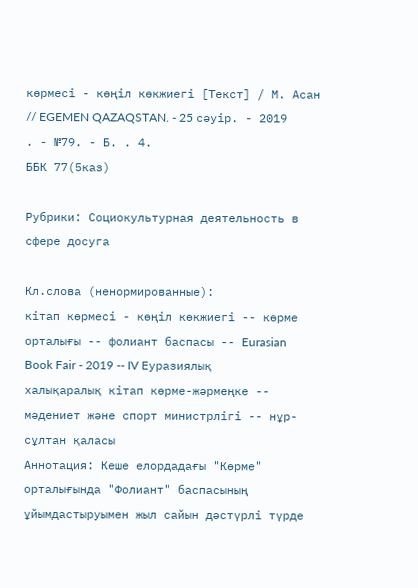көрмесі - көңіл көкжиегі [Текст] / М. Асан // EGEMEN QAZAQSTAN. - 25 сәуір. - 2019 . - №79. - Б. . 4.
ББК 77(5каз)

Рубрики: Социокультурная деятельность в сфере досуга

Кл.слова (ненормированные):
кітап көрмесі - көңіл көкжиегі -- көрме орталығы -- фолиант баспасы -- Eurasian Book Fair - 2019 -- IV Еуразиялық халықаралық кітап көрме-жәрмеңке -- мәдениет және спорт министрлігі -- нұр-сұлтан қаласы
Аннотация: Кеше елордадағы "Көрме" орталығында "Фолиант" баспасының ұйымдастыруымен жыл сайын дәстүрлі түрде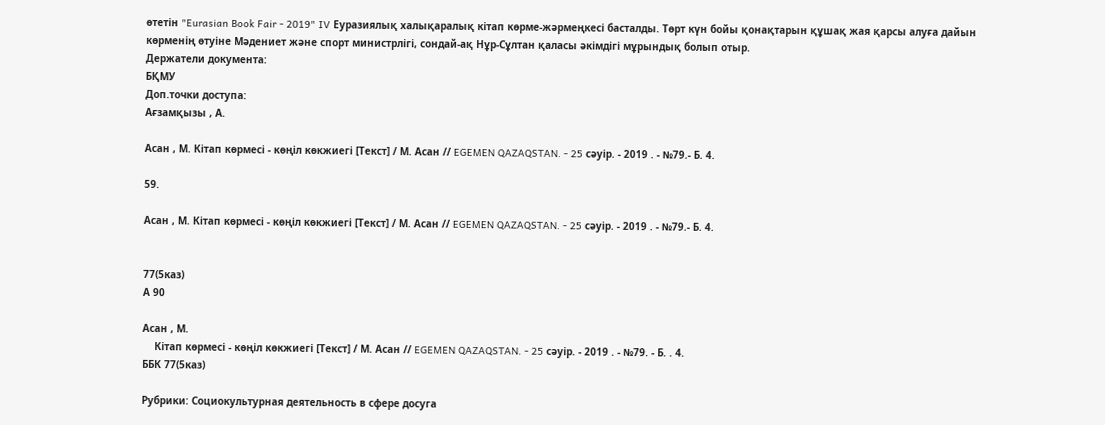өтетін "Eurasian Book Fair - 2019" IV Еуразиялық халықаралық кітап көрме-жәрмеңкесі басталды. Төрт күн бойы қонақтарын құшақ жая қарсы алуға дайын көрменің өтуіне Мәдениет және спорт министрлігі, сондай-ақ Нұр-Сұлтан қаласы әкімдігі мұрындық болып отыр.
Держатели документа:
БҚМУ
Доп.точки доступа:
Ағзамқызы , А.

Асан , М. Кітап көрмесі - көңіл көкжиегі [Текст] / М. Асан // EGEMEN QAZAQSTAN. - 25 сәуір. - 2019 . - №79.- Б. 4.

59.

Асан , М. Кітап көрмесі - көңіл көкжиегі [Текст] / М. Асан // EGEMEN QAZAQSTAN. - 25 сәуір. - 2019 . - №79.- Б. 4.


77(5каз)
А 90

Асан , М.
    Кітап көрмесі - көңіл көкжиегі [Текст] / М. Асан // EGEMEN QAZAQSTAN. - 25 сәуір. - 2019 . - №79. - Б. . 4.
ББК 77(5каз)

Рубрики: Социокультурная деятельность в сфере досуга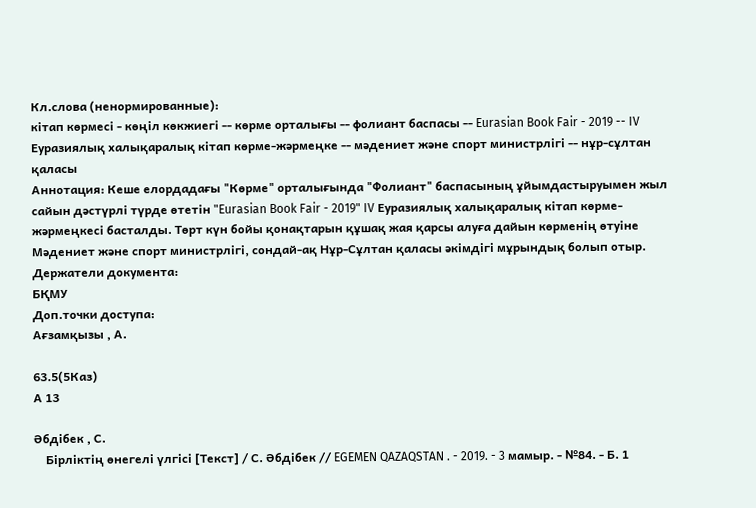Кл.слова (ненормированные):
кітап көрмесі - көңіл көкжиегі -- көрме орталығы -- фолиант баспасы -- Eurasian Book Fair - 2019 -- IV Еуразиялық халықаралық кітап көрме-жәрмеңке -- мәдениет және спорт министрлігі -- нұр-сұлтан қаласы
Аннотация: Кеше елордадағы "Көрме" орталығында "Фолиант" баспасының ұйымдастыруымен жыл сайын дәстүрлі түрде өтетін "Eurasian Book Fair - 2019" IV Еуразиялық халықаралық кітап көрме-жәрмеңкесі басталды. Төрт күн бойы қонақтарын құшақ жая қарсы алуға дайын көрменің өтуіне Мәдениет және спорт министрлігі, сондай-ақ Нұр-Сұлтан қаласы әкімдігі мұрындық болып отыр.
Держатели документа:
БҚМУ
Доп.точки доступа:
Ағзамқызы , А.

63.5(5Каз)
А 13

Әбдібек , С.
    Бірліктің өнегелі үлгісі [Текст] / С. Әбдібек // EGEMEN QAZAQSTAN . - 2019. - 3 мамыр. - №84. - Б. 1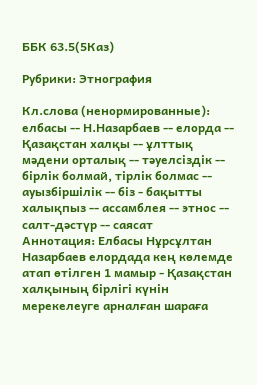ББК 63.5(5Каз)

Рубрики: Этнография

Кл.слова (ненормированные):
елбасы -- Н.Назарбаев -- елорда -- Қазақстан халқы -- ұлттық мәдени орталық -- тәуелсіздік -- бірлік болмай, тірлік болмас -- ауызбіршілік -- біз - бақытты халықпыз -- ассамблея -- этнос -- салт-дәстүр -- саясат
Аннотация: Елбасы Нұрсұлтан Назарбаев елордада кең көлемде атап өтілген 1 мамыр - Қазақстан халқының бірлігі күнін мерекелеуге арналған шараға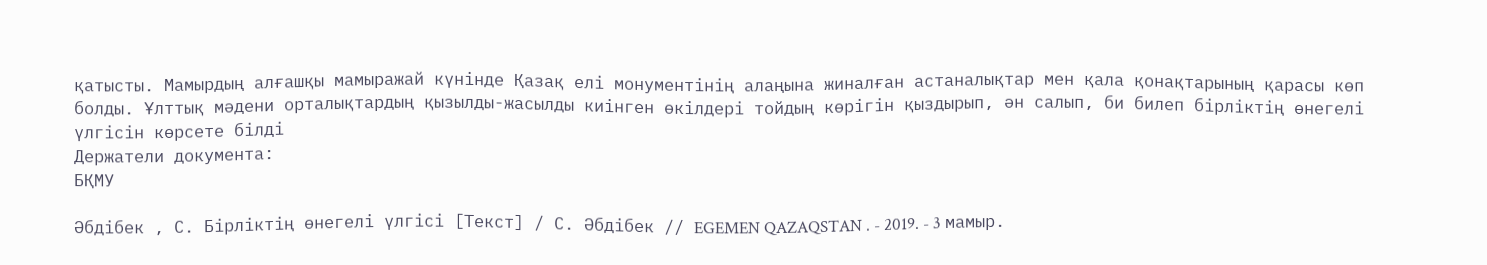қатысты. Мамырдың алғашқы мамыражай күнінде Қазақ елі монументінің алаңына жиналған астаналықтар мен қала қонақтарының қарасы көп болды. Ұлттық мәдени орталықтардың қызылды-жасылды киінген өкілдері тойдың көрігін қыздырып, ән салып, би билеп бірліктің өнегелі үлгісін көрсете білді
Держатели документа:
БҚМУ

Әбдібек , С. Бірліктің өнегелі үлгісі [Текст] / С. Әбдібек // EGEMEN QAZAQSTAN . - 2019. - 3 мамыр.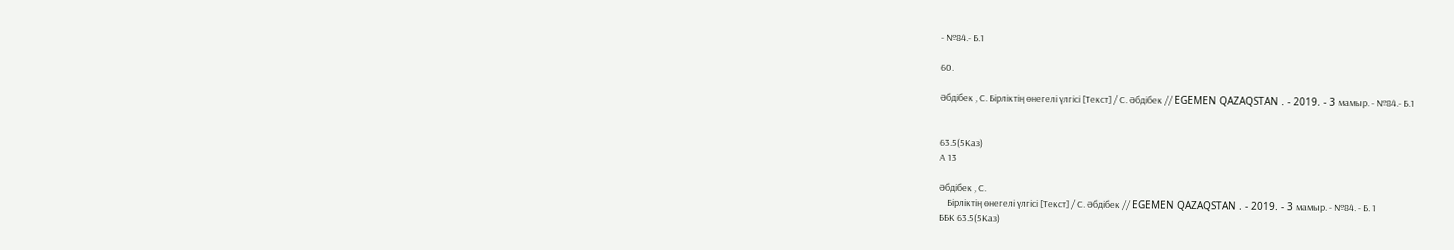- №84.- Б.1

60.

Әбдібек , С. Бірліктің өнегелі үлгісі [Текст] / С. Әбдібек // EGEMEN QAZAQSTAN . - 2019. - 3 мамыр. - №84.- Б.1


63.5(5Каз)
А 13

Әбдібек , С.
    Бірліктің өнегелі үлгісі [Текст] / С. Әбдібек // EGEMEN QAZAQSTAN . - 2019. - 3 мамыр. - №84. - Б. 1
ББК 63.5(5Каз)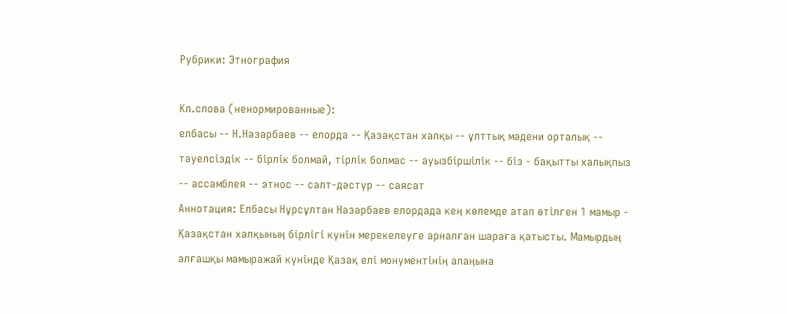Рубрики: Этнография

Кл.слова (ненормированные):
елбасы -- Н.Назарбаев -- елорда -- Қазақстан халқы -- ұлттық мәдени орталық -- тәуелсіздік -- бірлік болмай, тірлік болмас -- ауызбіршілік -- біз - бақытты халықпыз -- ассамблея -- этнос -- салт-дәстүр -- саясат
Аннотация: Елбасы Нұрсұлтан Назарбаев елордада кең көлемде атап өтілген 1 мамыр - Қазақстан халқының бірлігі күнін мерекелеуге арналған шараға қатысты. Мамырдың алғашқы мамыражай күнінде Қазақ елі монументінің алаңына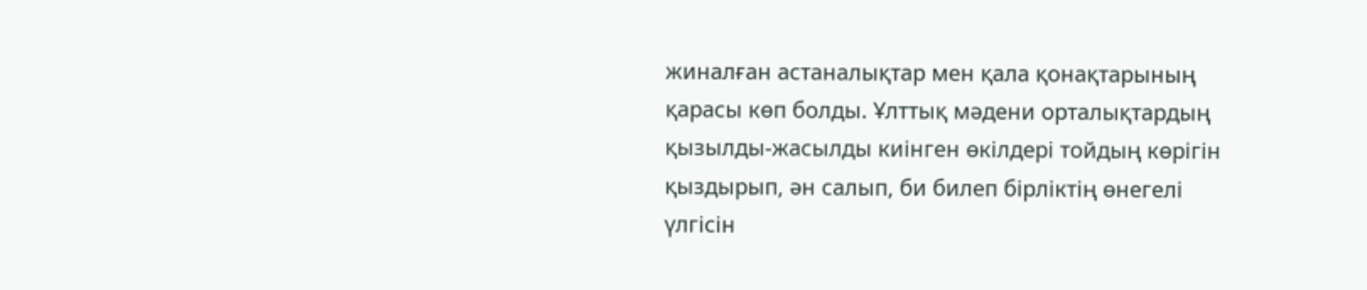жиналған астаналықтар мен қала қонақтарының қарасы көп болды. Ұлттық мәдени орталықтардың қызылды-жасылды киінген өкілдері тойдың көрігін қыздырып, ән салып, би билеп бірліктің өнегелі үлгісін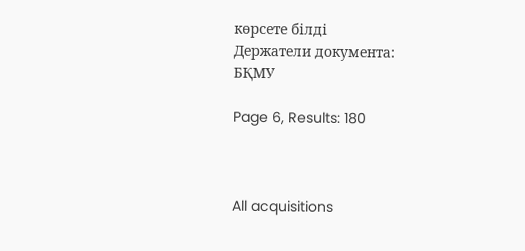көрсете білді
Держатели документа:
БҚМУ

Page 6, Results: 180



All acquisitions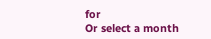for
Or select a month